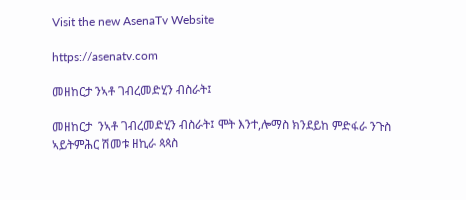Visit the new AsenaTv Website

https://asenatv.com

መዘከርታ ንኣቶ ገብረመድሂን ብስራት፤

መዘከርታ  ንኣቶ ገብረመድሂን ብስራት፤ ሞት እንተ,ሎማስ ክንደይከ ምድፋራ ንጉስ ኣይትምሕር ሽመቱ ዘኪራ ጳጳስ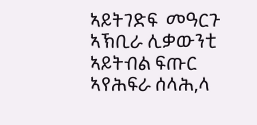ኣይትገድፍ  መዓርጉ ኣኽቢራ ሊቃውንቲ ኣይትብል ፍጡር ኣየሕፍራ ሰላሕ,ላ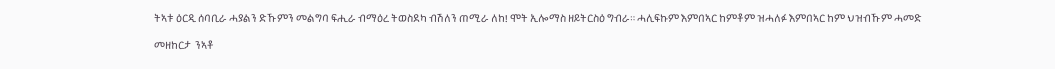ትኣቱ ዕርዲ ሰባቢራ ሓያልን ድኹምን መልግባ ፍሒራ ብማዕረ ትወስደካ ብሽለን ጠሚራ ለከ! ሞት ኢሎማስ ዘይትርስዕ ግብራ። ሓሊፍኩም እምበኣር ከምቶም ዝሓለፉ እምበኣር ከም ህዝብኹም ሓመድ

መዘከርታ  ንኣቶ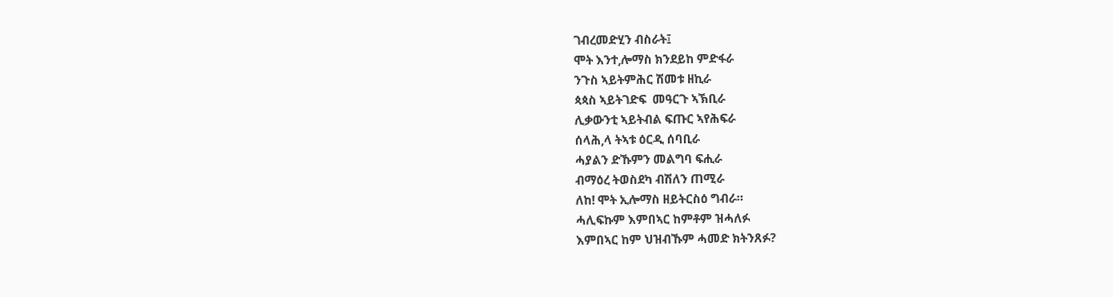ገብረመድሂን ብስራት፤
ሞት እንተ,ሎማስ ክንደይከ ምድፋራ
ንጉስ ኣይትምሕር ሽመቱ ዘኪራ
ጳጳስ ኣይትገድፍ  መዓርጉ ኣኽቢራ
ሊቃውንቲ ኣይትብል ፍጡር ኣየሕፍራ
ሰላሕ,ላ ትኣቱ ዕርዲ ሰባቢራ
ሓያልን ድኹምን መልግባ ፍሒራ
ብማዕረ ትወስደካ ብሽለን ጠሚራ
ለከ! ሞት ኢሎማስ ዘይትርስዕ ግብራ።
ሓሊፍኩም እምበኣር ከምቶም ዝሓለፉ
እምበኣር ከም ህዝብኹም ሓመድ ክትንጸፉ?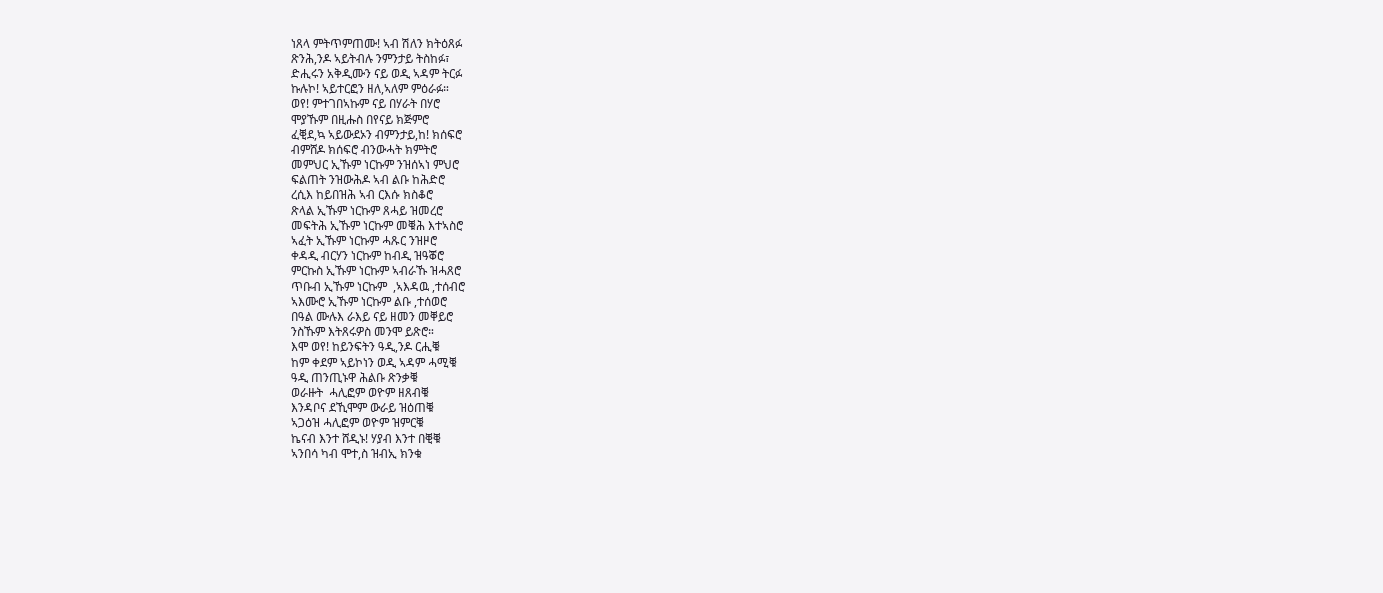ነጸላ ምትጥምጠሙ! ኣብ ሽለን ክትዕጸፉ
ጽንሕ,ንዶ ኣይትብሉ ንምንታይ ትስከፉ፣
ድሒሩን አቅዲሙን ናይ ወዲ ኣዳም ትርፉ
ኩሉኮ! ኣይተርፎን ዘለ,ኣለም ምዕራፉ።
ወየ! ምተገበኣኩም ናይ በሃራት በሃሮ
ሞያኹም በዚሑስ በየናይ ክጅምሮ
ፈቒደ,ኳ ኣይውደኦን ብምንታይ,ከ! ክሰፍሮ
ብምሸዶ ክሰፍሮ ብንውሓት ክምትሮ
መምህር ኢኹም ነርኩም ንዝሰኣነ ምህሮ
ፍልጠት ንዝውሕዶ ኣብ ልቡ ከሕድሮ
ረሲእ ከይበዝሕ ኣብ ርእሱ ክስቆሮ
ጽላል ኢኹም ነርኩም ጸሓይ ዝመረሮ
መፍትሕ ኢኹም ነርኩም መቑሕ እተኣስሮ
ኣፈት ኢኹም ነርኩም ሓጹር ንዝዞሮ
ቀዳዲ ብርሃን ነርኩም ከብዲ ዝዓቖሮ
ምርኩስ ኢኹም ነርኩም ኣብራኹ ዝሓጸሮ
ጥቡብ ኢኹም ነርኩም  ,ኣእዳዉ ,ተሰብሮ
ኣእሙሮ ኢኹም ነርኩም ልቡ ,ተሰወሮ
በዓል ሙሉእ ራእይ ናይ ዘመን መቐይሮ
ንስኹም እትጸሩዎስ መንሞ ይጽሮ።
እሞ ወየ! ከይንፍትን ዓዲ,ንዶ ርሒቑ
ከም ቀደም ኣይኮነን ወዲ ኣዳም ሓሚቑ
ዓዲ ጠንጢኑዋ ሕልቡ ጽንቃቑ
ወራዙት  ሓሊፎም ወዮም ዘጸብቑ
እንዳቦና ደኺሞም ውራይ ዝዕጠቑ
ኣጋዕዝ ሓሊፎም ወዮም ዝምርቑ
ኬናብ እንተ ሸዲኑ! ሃያብ እንተ በቒቑ
ኣንበሳ ካብ ሞተ,ስ ዝብኢ ክንቁ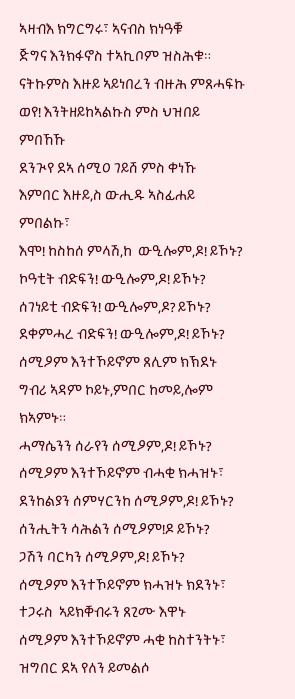ኣዛብእ ክግርግሩ፣ ኣናብስ ክነዓቑ
ጅግና እንክፋኖስ ተኣኪቦም ዝስሕቁ።
ናትኩምስ እዙይ ኣይነበረን ብዙሕ ምጸሓፍኩ
ወየ! እንትዘይከኣልኩስ ምስ ህዝበይ ምበኸኹ
ደንጒየ ደኣ ሰሚዐ ገይሸ ምስ ቀነኹ
እምበር እዙይ,ስ ውሒዱ ኣስፊሐይ ምበልኩ፣
እሞ! ከስከሰ ምላሽ,ከ  ውዒሎም,ዶ! ይኾኑ?
ኮዓቲት ብድፍን! ውዒሎም,ዶ! ይኾኑ?
ሰገነይቲ ብድፍን! ውዒሎም,ዶ? ይኾኑ?
ደቀምሓረ ብድፍን! ውዒሎም,ዶ! ይኾኑ?
ሰሚዖም እንተኾይኖም ጸሊም ክኽደኑ
ግብሪ ኣዳም ኮይኑ,ምበር ከመይ,ሎም ክኣምኑ።
ሓማሴንን ሰራየን ሰሚዖም,ዶ! ይኾኑ?
ሰሚዖም እንተኾይኖም ብሓቂ ክሓዝኑ፣
ደንከልያን ሰምሃርንከ ሰሚዖም,ዶ! ይኾኑ?
ሰንሒትን ሳሕልን ሰሚዖም!ዶ ይኾኑ?
ጋሽን ባርካን ሰሚዖም,ዶ! ይኾኑ?
ሰሚዖም እንተኾይኖም ክሓዝኑ ክደንኑ፣
ተጋሩስ  ኣይክቐብሩን ጸጊሙ እዋኑ
ሰሚዖም እንተኾይኖም ሓቂ ከስተንትኑ፣
ዝግበር ደኣ የለን ይመልሶ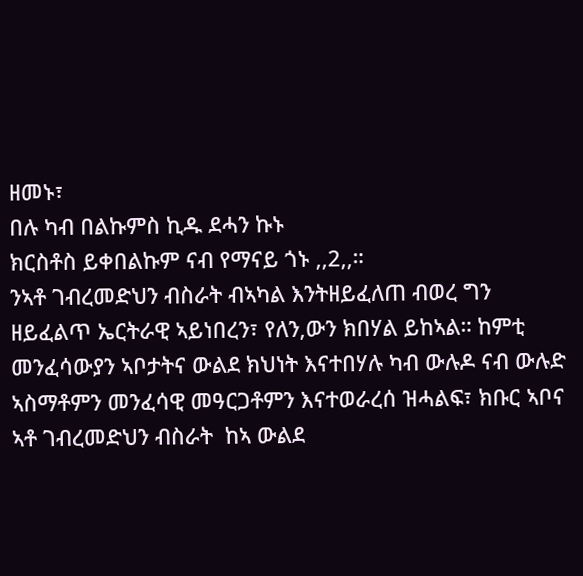ዘመኑ፣
በሉ ካብ በልኩምስ ኪዱ ደሓን ኩኑ
ክርስቶስ ይቀበልኩም ናብ የማናይ ጎኑ ,,2,,።
ንኣቶ ገብረመድህን ብስራት ብኣካል እንትዘይፈለጠ ብወረ ግን ዘይፈልጥ ኤርትራዊ ኣይነበረን፣ የለን,ውን ክበሃል ይከኣል። ከምቲ መንፈሳውያን ኣቦታትና ውልደ ክህነት እናተበሃሉ ካብ ውሉዶ ናብ ውሉድ ኣስማቶምን መንፈሳዊ መዓርጋቶምን እናተወራረሰ ዝሓልፍ፣ ክቡር ኣቦና ኣቶ ገብረመድህን ብስራት  ከኣ ውልደ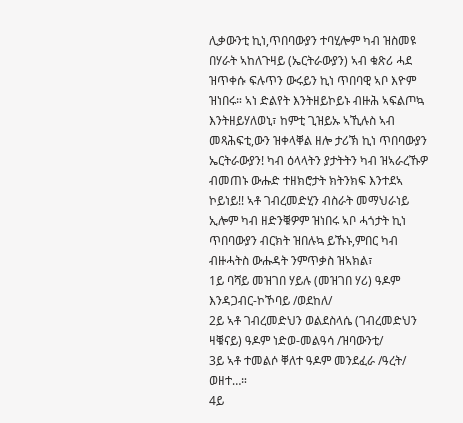ሊቃውንቲ ኪነ,ጥበባውያን ተባሂሎም ካብ ዝስመዩ በሃራት ኣከለጉዛይ (ኤርትራውያን) ኣብ ቁጽሪ ሓደ ዝጥቀሱ ፍሉጥን ውሩይን ኪነ ጥበባዊ ኣቦ እዮም ዝነበሩ። ኣነ ድልየት እንትዘይኮይኑ ብዙሕ ኣፍልጦኳ እንትዘይሃለወኒ፣ ከምቲ ጊዝይኡ ኣኺሉስ ኣብ መጻሕፍቲ,ውን ዝቀላቐል ዘሎ ታሪኽ ኪነ ጥበባውያን ኤርትራውያን! ካብ ዕላላትን ያታትትን ካብ ዝኣራረኹዎ ብመጠኑ ውሑድ ተዘክሮታት ክትንክፍ እንተደኣ ኮይነይ!! ኣቶ ገብረመድሂን ብስራት መማህራነይ ኢሎም ካብ ዘድንቑዎም ዝነበሩ ኣቦ ሓጎታት ኪነ ጥበባውያን ብርክት ዝበሉኳ ይኹኑ,ምበር ካብ ብዙሓትስ ውሑዳት ንምጥቃስ ዝኣክል፣
1ይ ባሻይ መዝገበ ሃይሉ (መዝገበ ሃሪ) ዓዶም እንዳጋብር-ኮኾባይ /ወደከለ/
2ይ ኣቶ ገብረመድህን ወልደስላሴ (ገብረመድህን ዛቑናይ) ዓዶም ነድወ-መልዓሳ /ዝባውንቲ/
3ይ ኣቶ ተመልሶ ቐለተ ዓዶም መንደፈራ /ዓረት/ ወዘተ…።
4ይ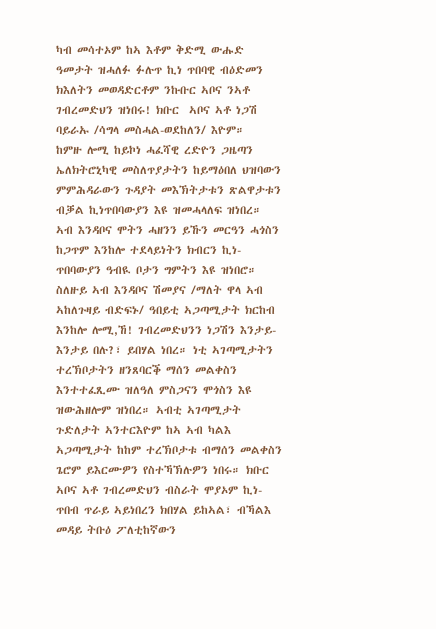ካብ መሳተኦም ከኣ እቶም ቅድሚ ውሑድ ዓመታት ዝሓለፉ ፉሉጥ ኪነ ጥበባዊ ብዕድመን ክእለትን መወዳድርቶም ንኩቡር ኣቦና ንኣቶ ገብረመድህን ዝነበሩ! ክቡር  ኣቦና ኣቶ ነጋሽ ባይራኡ /ሳግላ መስሓል-ወደከለን/ እዮም።
ከምዙ ሎሚ ከይኮነ ሓፈሻዊ ረድዮን ጋዜጣን ኤለክትሮኒካዊ መስለጥያታትን ከይማዕበለ ህዝባውን ምምሕዳራውን ጉዳያት መእኽትታቱን ጽልዋታቱን ብቓል ኪነጥበባውያን እዩ ዝመሓላለፍ ዝነበረ። ኣብ እንዳቦና ሞትን ሓዘንን ይኹን መርዓን ሓጎስን ከጋጥም እንከሎ ተደላይነትን ክብርን ኪነ-ጥበባውያን ዓብዪ ቦታን ግምትን እዩ ዝነበሮ። ስለዙይ ኣብ እንዳቦና ሽመያና /ማለት ዋላ ኣብ ኣከለጉዛይ ብድፍኑ/ ዓበይቲ ኣጋጣሚታት ክርከብ እንከሎ ሎሚ,ኸ! ገብረመድህንን ነጋሽን እንታይ-እንታይ በሉ?፣ ይበሃል ነበረ። ነቲ ኣገጣሚታትን ተረኽቦታትን ዘንጸባርቕ ማሰን መልቀስን እንተተፈጺሙ ዝለዓለ ምስጋናን ሞጎስን እዩ ዝውሕዘሎም ዝነበረ። ኣብቲ ኣገጣሚታት ጉድለታት ኣንተርእዮም ከኣ ኣብ ካልእ ኣጋጣሚታት ከከም ተረኽቦታቱ ብማሰን መልቀስን ጌሮም ይእርሙዎን የስተኻኽሉዎን ነበሩ። ክቡር ኣቦና ኣቶ ገብረመድህን ብስራት ሞያኦም ኪነ-ጥበብ ጥራይ ኣይነበረን ክበሃል ይከኣል፣ ብኻልእ መዳይ ትቡዕ ፖለቲከኛውን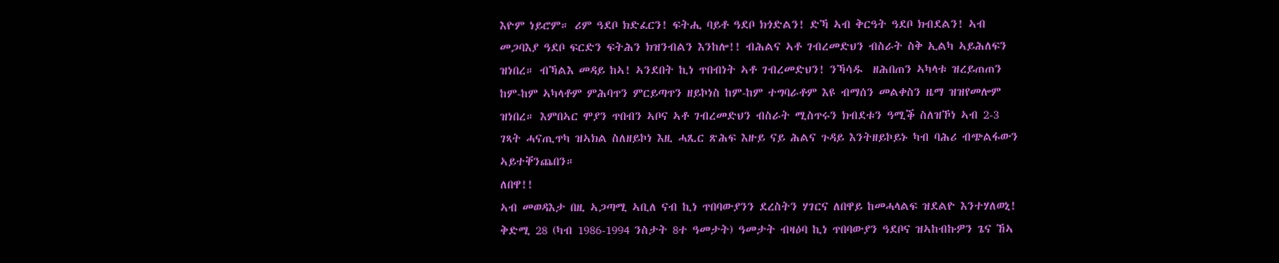እዮም ነይሮም። ሪም ዓደቦ ክድፈርን! ፍትሒ ባይቶ ዓደቦ ክጎድልን! ድኻ ኣብ ቅርዓት ዓደቦ ክብደልን! ኣብ መጋባእያ ዓደቦ ፍርድን ፍትሕን ክዝንብልን እንከሎ!! ብሕልና ኣቶ ገብረመድህን ብስራት ስቅ ኢልካ ኣይሕለፍን ዝነበረ። ብኻልእ መዳይ ከኣ! ኣንደበት ኪነ ጥበብነት ኣቶ ገብረመድህን! ንኻሳዱ  ዘሕበጠን ኣካላቱ ዝረይጠጠን ከም-ከም ኣካላቶም ምሕባጥን ምርይጣጥን ዘይኮነስ ከም-ከም ተግባራቶም እዩ ብማሰን መልቀስን ዜማ ዝዝየመሎም ዝነበረ። እምበኣር ሞያን ጥበብን ኣቦና ኣቶ ገብረመድህን ብስራት ሚስጥሩን ክብደቱን ዓሚቕ ስለዝኾነ ኣብ 2-3 ገጻት ሓናጢጥካ ዝኣክል ስለዘይኮነ እዚ ሓጺር ጽሕፍ እዙይ ናይ ሕልና ጉዳይ እንትዘይኮይኑ ካብ ባሕሪ ብጭልፋውን ኣይተቐንጨበን።
ለበዋ!!
ኣብ መወዳእታ በዚ ኣጋጣሚ ኣቢለ ናብ ኪነ ጥበባውያንን ደረስትን ሃገርና ለበዋይ ከመሓላልፍ ዝደልዮ እንተሃለወኒ! ቅድሚ 28 (ካብ 1986-1994 ንስታት 8ተ ዓመታት) ዓመታት ብዛዕባ ኪነ ጥበባውያን ዓደቦና ዝኣከብኩዎን ጌና ኸኣ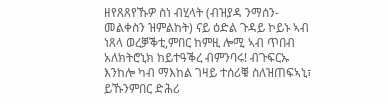ዘየጸጸየኹዎ ስነ ብሂላት (ብዝያዳ ንማሰን-መልቀስን ዝምልከት) ናይ ዕድል ጉዳይ ኮይኑ ኣብ ነጸላ ወረቓቕቲ,ምበር ከምዚ ሎሚ ኣብ ጥበብ አለክትሮኒክ ከይተዓቕረ ብምንባሩ! ብጉፍርኡ እንከሎ ካብ ማእከል ገዛይ ተሰሪቑ ስለዝጠፍኣኒ፣ ይኹንምበር ድሕሪ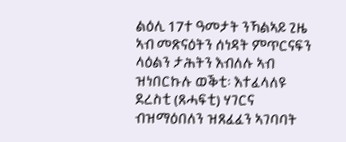ልዕሊ 17ተ ዓመታት ንኻልኣይ ጊዜ ኣብ መጽናዕትን ሰነዳት ምጥርናፍን ላዕልን ታሕትን እብለሉ ኣብ ዝነበርኩሉ ወቕቲ፡ እተፈላለዩ ደረስቲ (ጸሓፍቲ) ሃገርና ብዝማዕበለን ዝጸፈፈን ኣገባባት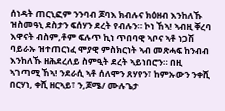ሰነዳት ጠርኒፎም ንንባብ ጆባእ ክብሉና ክዕዘብ እንከለኹ ዝስመዓኒ ደስታን ፍሰሃን ደረት የብሉን። ኮነ ኸኣ! ኣብዚ ቐረባ እዋናት ብስም,ቶም ፍሉጥ ኪነ ጥበባዊ ኣቦና ኣቶ ነጋሽ ባይራኡ ዝተጠርነፈ ሞያዊ ምስክርነት ኣብ መጽሓፍ ከንብብ እንከለኹ ዘሕደረለይ ስምዒት ደረት ኣይነበሮን። በዚ ኣገጣሚ ኸኣ! ንደራሲ ኣቶ ሰለሞን ጸሃየን፣ ከምኡውን ንቀሺ በርሃነ, ቀሺ ዘርኣይ፣ ን,ጆሜ/ ሙሉጌታ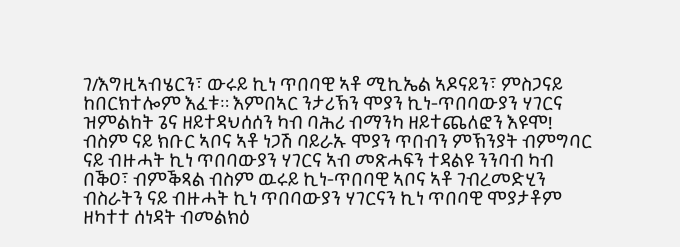ገ/እግዚኣብሄርን፣ ውሩይ ኪነ ጥበባዊ ኣቶ ሚኪኤል ኣዶናይን፣ ምስጋናይ ከበርክተሎም እፈቱ። እምበኣር ንታሪኽን ሞያን ኪነ-ጥበባውያን ሃገርና ዝምልከት ጌና ዘይተዳህሰሰን ካብ ባሕሪ ብማንካ ዘይተጨለፎን እዩሞ! ብስም ናይ ክቡር ኣቦና ኣቶ ነጋሽ ባይራኡ ሞያን ጥበብን ምኽንያት ብምግባር ናይ ብዙሓት ኪነ ጥበባውያን ሃገርና ኣብ መጽሓፍን ተዳልዩ ንንባብ ካብ በቕዐ፣ ብምቕጻል ብስም ዉሩይ ኪነ-ጥበባዊ ኣቦና ኣቶ ገብረመድሂን ብስራትን ናይ ብዙሓት ኪነ ጥበባውያን ሃገርናን ኪነ ጥበባዊ ሞያታቶም ዘካተተ ሰነዳት ብመልክዕ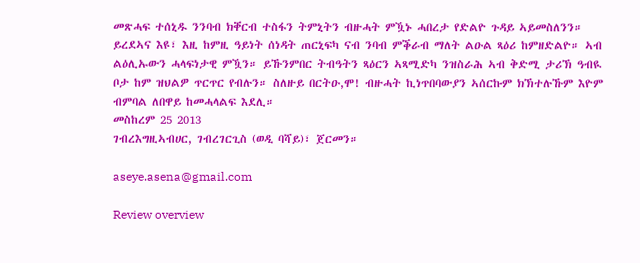መጽሓፍ ተሰኒዱ ንንባብ ክቐርብ ተስፋን ትምኒትን ብዙሓት ምዃኑ ሓበረታ የድልዮ ጉዳይ ኣይመስለንን። ይረደኣና እዩ፣ እዚ ከምዚ ዓይነት ሰነዳት ጠርኒፍካ ናብ ንባብ ምቕራብ ማለት ልዑል ጻዕሪ ከምዘድልዮ። ኣብ ልዕሊኡውን ሓላፍነታዊ ምዃን። ይኹንምበር ትብዓትን ጻዕርን ኣጻሚድካ ንዝስራሕ ኣብ ቅድሚ ታሪኽ ዓብዪ ቦታ ከም ዝህልዎ ጥርጥር የብሉን። ስለዙይ በርትዑ,ሞ! ብዙሓት ኪነጥበባውያን ኣሰርኩም ክኽተሉኹም እዮም ብምባል ለበዋይ ከመሓላልፍ እደሊ።
መስከረም 25 2013
ገብረእግዚኣብሀር, ገብረገርጊስ (ወዲ ባሻይ)፣ ጀርመን።

aseye.asena@gmail.com

Review overview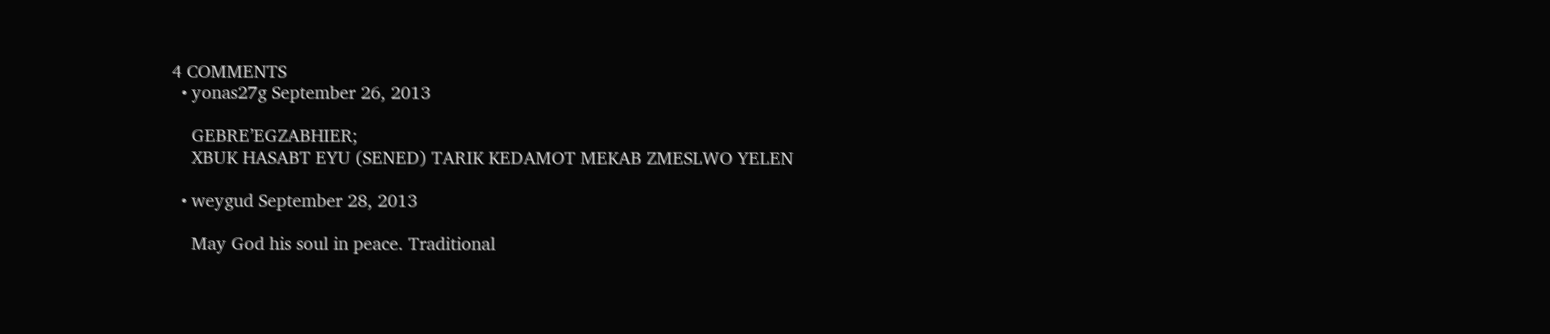4 COMMENTS
  • yonas27g September 26, 2013

    GEBRE’EGZABHIER;
    XBUK HASABT EYU (SENED) TARIK KEDAMOT MEKAB ZMESLWO YELEN

  • weygud September 28, 2013

    May God his soul in peace. Traditional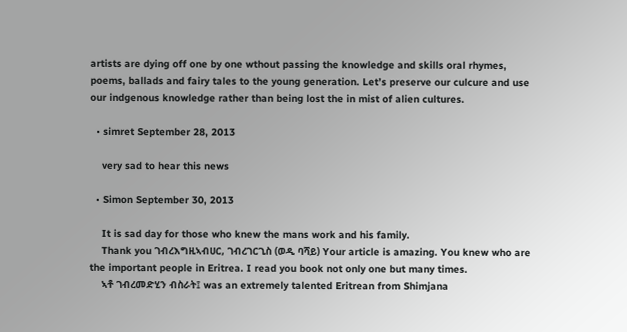artists are dying off one by one wthout passing the knowledge and skills oral rhymes, poems, ballads and fairy tales to the young generation. Let’s preserve our culcure and use our indgenous knowledge rather than being lost the in mist of alien cultures.

  • simret September 28, 2013

    very sad to hear this news

  • Simon September 30, 2013

    It is sad day for those who knew the mans work and his family.
    Thank you ገብረእግዚኣብሀር, ገብረገርጊስ (ወዲ ባሻይ) Your article is amazing. You knew who are the important people in Eritrea. I read you book not only one but many times.
    ኣቶ ገብረመድሂን ብስራት፤ was an extremely talented Eritrean from Shimjana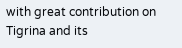with great contribution on Tigrina and its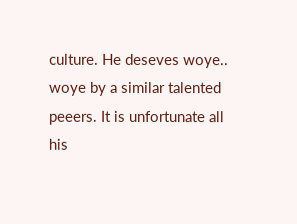culture. He deseves woye.. woye by a similar talented peeers. It is unfortunate all his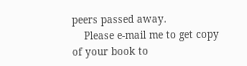peers passed away.
    Please e-mail me to get copy of your book to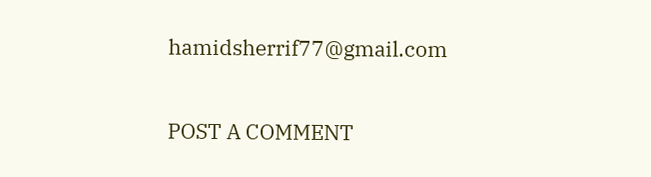hamidsherrif77@gmail.com

POST A COMMENT